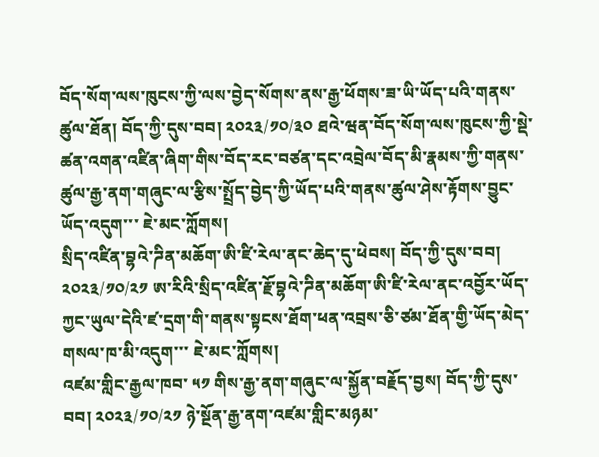བོད་སོག་ལས་ཁུངས་ཀྱི་ལས་བྱེད་སོགས་ནས་རྒྱ་ཕོགས་ཟ་ཡི་ཡོད་པའི་གནས་ཚུལ་ཐོན། བོད་ཀྱི་དུས་བབ། ༢༠༢༣/༡༠/༣༠ ཐའེ་ཝན་བོད་སོག་ལས་ཁུངས་ཀྱི་སྡེ་ཚན་འགན་འཛིན་ཞིག་གིས་བོད་རང་བཙན་དང་འབྲེལ་བོད་མི་རྣམས་ཀྱི་གནས་ཚུལ་རྒྱ་ནག་གཞུང་ལ་རྩིས་སྤྲོད་བྱེད་ཀྱི་ཡོད་པའི་གནས་ཚུལ་ཤེས་རྟོགས་བྱུང་ཡོད་འདུག་་་ ཇེ་མང་ཀློགས།
སྲིད་འཛིན་བྷའེ་ཌིན་མཆོག་ཨི་ཛི་རེལ་ནང་ཆེད་དུ་ཕེབས། བོད་ཀྱི་དུས་བབ། ༢༠༢༣/༡༠/༢༡ ཨ་རིའི་སྲིད་འཛིན་རྗོ་བྷའེ་ཌིན་མཆོག་ཨི་ཛི་རེལ་ནང་འབྱོར་ཡོད་ཀྱང་ཡུལ་དེའི་ཛ་དྲག་གི་གནས་སྟངས་ཐོག་ཕན་འབྲས་ཅི་ཙམ་ཐོན་གྱི་ཡོད་མེད་གསལ་ཁ་མི་འདུག་་་ ཇེ་མང་ཀློགས།
འཛམ་གླིང་རྒྱལ་ཁབ་ ༥༡ གིས་རྒྱ་ནག་གཞུང་ལ་སྐྱོན་བརྗོད་བྱས། བོད་ཀྱི་དུས་བབ། ༢༠༢༣/༡༠/༢༡ ཉེ་སྔོན་རྒྱ་ནག་འཛམ་གླིང་མཉམ་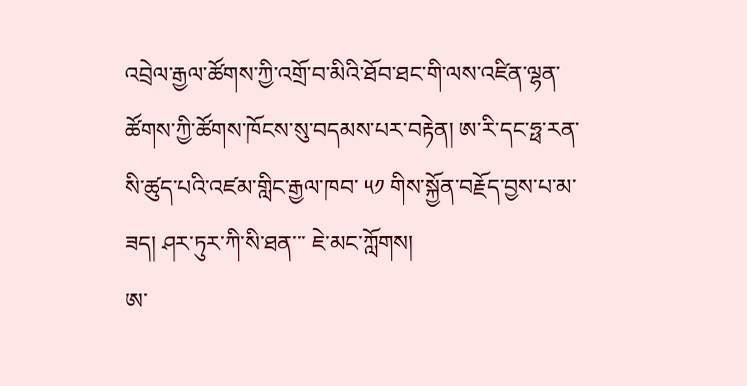འབྲེལ་རྒྱལ་ཚོགས་ཀྱི་འགྲོ་བ་མིའི་ཐོབ་ཐང་གི་ལས་འཛིན་ལྷན་ཚོགས་ཀྱི་ཚོགས་ཁོངས་སུ་བདམས་པར་བརྟེན། ཨ་རི་དང་ཧྥ་རན་སི་ཚུད་པའི་འཛམ་གླིང་རྒྱལ་ཁབ་ ༥༡ གིས་སྐྱོན་བརྗོད་བྱས་པ་མ་ཟད། ཤར་ཏུར་ཀི་སི་ཐན་་་ ཇེ་མང་ཀློགས།
ཨ་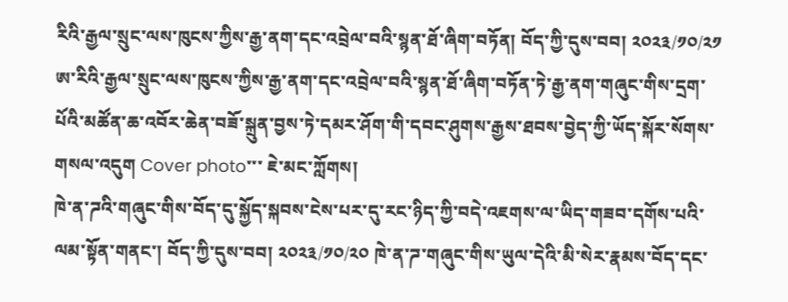རིའི་རྒྱལ་སྲུང་ལས་ཁུངས་ཀྱིས་རྒྱ་ནག་དང་འབྲེལ་བའི་སྙན་ཐོ་ཞིག་བཏོན། བོད་ཀྱི་དུས་བབ། ༢༠༢༣/༡༠/༢༡ ཨ་རིའི་རྒྱལ་སྲུང་ལས་ཁུངས་ཀྱིས་རྒྱ་ནག་དང་འབྲེལ་བའི་སྙན་ཐོ་ཞིག་བཏོན་ཏེ་རྒྱ་ནག་གཞུང་གིས་དྲག་པོའི་མཚོན་ཆ་འབོར་ཆེན་བཟོ་སྐྲུན་བྱས་ཏེ་དམར་ཤོག་གི་དབང་ཤུགས་རྒྱས་ཐབས་བྱེད་ཀྱི་ཡོད་སྐོར་སོགས་གསལ་འདུག Cover photo་་་ ཇེ་མང་ཀློགས།
ཁེ་ན་ཌའི་གཞུང་གིས་བོད་དུ་སྐྱོད་སྐབས་ངེས་པར་དུ་རང་ཉིད་ཀྱི་བདེ་འཇགས་ལ་ཡིད་གཟབ་དགོས་པའི་ལམ་སྟོན་གནང་། བོད་ཀྱི་དུས་བབ། ༢༠༢༣/༡༠/༢༠ ཁེ་ན་ཌ་གཞུང་གིས་ཡུལ་དེའི་མི་སེར་རྣམས་བོད་དང་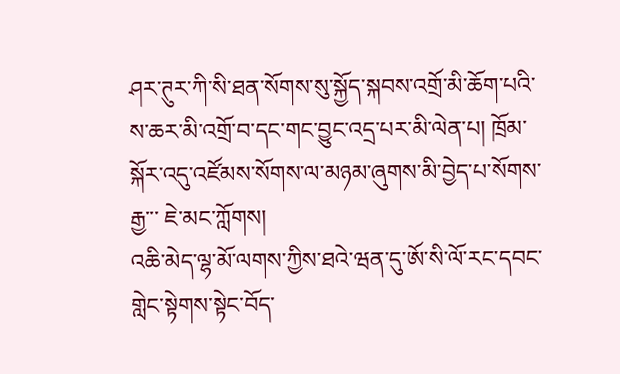ཤར་ཊུར་ཀི་སི་ཐན་སོགས་སུ་སྐྱོད་སྐབས་འགྲོ་མི་ཆོག་པའི་ས་ཆར་མི་འགྲོ་བ་དང་གང་བྱུང་འདྲ་པར་མི་ལེན་པ། ཁྲོམ་སྐོར་འདུ་འཛོམས་སོགས་ལ་མཉམ་ཞུགས་མི་བྱེད་པ་སོགས་རྒྱ་་་ ཇེ་མང་ཀློགས།
འཆི་མེད་ལྷ་མོ་ལགས་ཀྱིས་ཐའེ་ཝན་དུ་ཨོ་སི་ལོ་རང་དབང་གླེང་སྟེགས་སྟེང་བོད་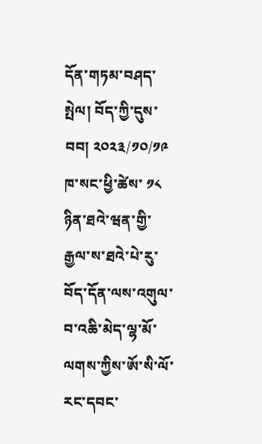དོན་གཏམ་བཤད་སྤེལ། བོད་ཀྱི་དུས་བབ། ༢༠༢༣/༡༠/༡༩ ཁ་སང་ཕྱི་ཚེས་ ༡༨ ཉིན་ཐའེ་ཝན་གྱི་རྒྱལ་ས་ཐའེ་པེ་རུ་བོད་དོན་ལས་འགུལ་བ་འཆི་མེད་ལྷ་མོ་ལགས་ཀྱིས་ཨོ་སི་ལོ་རང་དབང་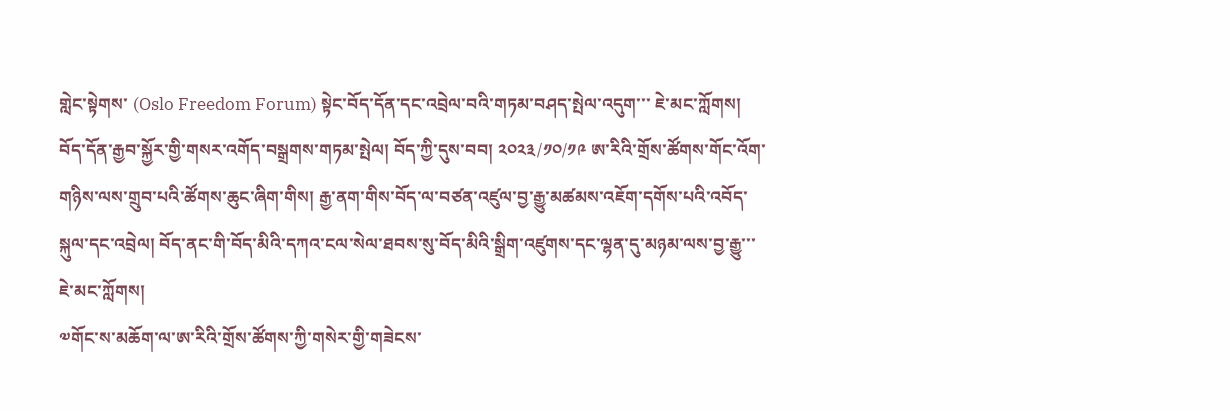གླེང་སྟེགས་ (Oslo Freedom Forum) སྟེང་བོད་དོན་དང་འབྲེལ་བའི་གཏམ་བཤད་སྤེལ་འདུག་་་ ཇེ་མང་ཀློགས།
བོད་དོན་རྒྱབ་སྐྱོར་གྱི་གསར་འགོད་བསྒྲགས་གཏམ་སྤེལ། བོད་ཀྱི་དུས་བབ། ༢༠༢༣/༡༠/༡༩ ཨ་རིའི་གྲོས་ཚོགས་གོང་འོག་གཉིས་ལས་གྲུབ་པའི་ཚོགས་ཆུང་ཞིག་གིས། རྒྱ་ནག་གིས་བོད་ལ་བཙན་འཛུལ་བྱ་རྒྱུ་མཚམས་འཇོག་དགོས་པའི་འབོད་སྐུལ་དང་འབྲེལ། བོད་ནང་གི་བོད་མིའི་དཀའ་ངལ་སེལ་ཐབས་སུ་བོད་མིའི་སྒྲིག་འཛུགས་དང་ལྷན་དུ་མཉམ་ལས་བྱ་རྒྱུ་་་ ཇེ་མང་ཀློགས།
༧གོང་ས་མཆོག་ལ་ཨ་རིའི་གྲོས་ཚོགས་ཀྱི་གསེར་གྱི་གཟེངས་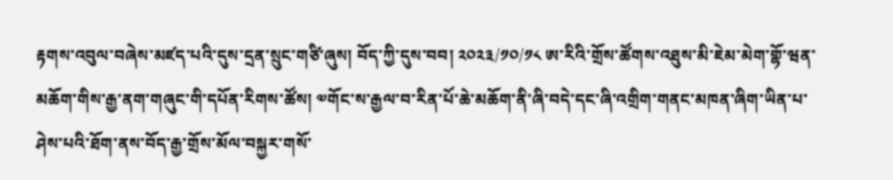རྟགས་འབུལ་བཞེས་མཛད་པའི་དུས་དྲན་སྲུང་གཙི་ཞུས། བོད་ཀྱི་དུས་བབ། ༢༠༢༣/༡༠/༡༨ ཨ་རིའི་གྲོས་ཚོགས་འཐུས་མི་ཇེམ་མེག་གྷོ་ཝན་མཆོག་གིས་རྒྱ་ནག་གཞུང་གི་དཔོན་རིགས་ཚོས། ༧གོང་ས་རྒྱལ་བ་རིན་པོ་ཆེ་མཆོག་ནི་ཞི་བདེ་དང་ཞི་འགྲིག་གནང་མཁན་ཞིག་ཡིན་པ་ཤེས་པའི་ཐོག་ནས་བོད་རྒྱ་གྲོས་མོལ་བསྐྱར་གསོ་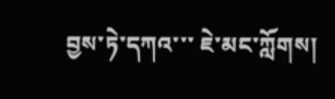བྱས་ཏེ་དཀའ་་་ ཇེ་མང་ཀློགས།